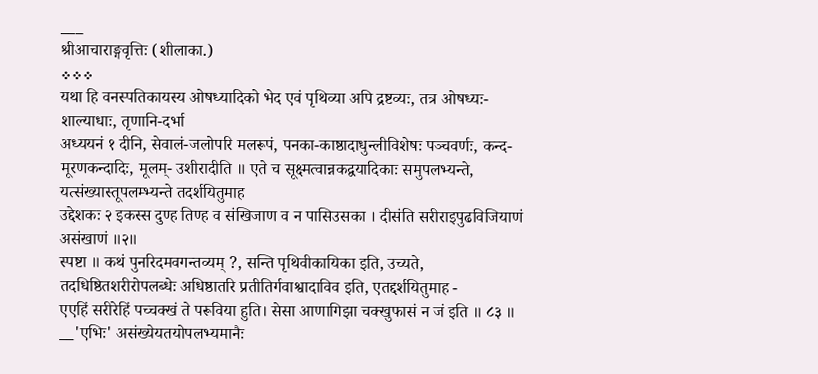___
श्रीआचाराङ्गवृत्तिः (शीलाका.)
܀܀܀
यथा हि वनस्पतिकायस्य ओषध्यादिको भेद एवं पृथिव्या अपि द्रष्टव्यः, तत्र ओषध्यः-शाल्याधाः, तृणानि-दर्भा
अध्ययनं १ दीनि, सेवालं-जलोपरि मलरूपं, पनका-काष्ठादाधुन्लीविशेषः पञ्चवर्णः, कन्द-मूरणकन्दादिः, मूलम्- उशीरादीति ॥ एते च सूक्ष्मत्वान्नकद्वयादिकाः समुपलभ्यन्ते, यत्संख्यास्तूपलम्भ्यन्ते तदर्शयितुमाह
उद्देशकः २ इकस्स दुण्ह तिण्ह व संखिजाण व न पासिउसका । दीसंति सरीराइपुढविजियाणं असंखाणं ॥२॥
स्पष्टा ॥ कथं पुनरिदमवगन्तव्यम् ?, सन्ति पृथिवीकायिका इति, उच्यते, तदधिष्ठितशरीरोपलब्धेः अधिष्ठातरि प्रतीतिर्गवाश्वादाविव इति, एतद्दर्शयितुमाह -
एएहिं सरीरेहिं पच्चक्खं ते परूविया हुति। सेसा आणागिझा चक्खुफासं न जं इति ॥ ८३ ॥ __'एभिः' असंख्येयतयोपलभ्यमानैः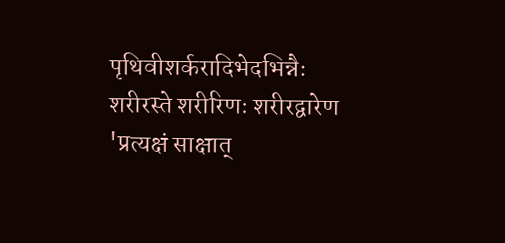पृथिवीशर्करादिभेदभिन्नैः शरीरस्ते शरीरिणः शरीरद्वारेण 'प्रत्यक्षं साक्षात्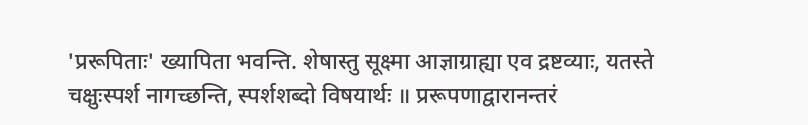'प्ररूपिताः' ख्यापिता भवन्ति. शेषास्तु सूक्ष्मा आज्ञाग्राह्या एव द्रष्टव्याः, यतस्ते चक्षुःस्पर्श नागच्छन्ति, स्पर्शशब्दो विषयार्थः ॥ प्ररूपणाद्वारानन्तरं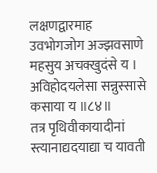लक्षणद्वारमाह
उवभोगजोग अज्झवसाणे महसुय अचक्खुदंसे य । अविहोदयलेसा सन्नुस्सासे कसाया य ॥८४॥
तत्र पृथिवीकायादीनां स्त्यानाद्यदयाद्या च यावती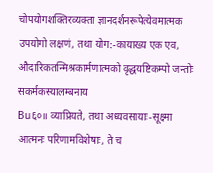चोपयोगशक्तिरव्यक्ता ज्ञानदर्शनरूपेत्येवमात्मक उपयोगो लक्षणं, तथा योग:-कायाख्य एक एव, औदारिकतन्मिश्रकार्मणात्मको वृद्धयष्टिकम्पो जन्तोः सकर्मकस्यालम्बनाय
Bu६०॥ व्याप्रियते, तथा अध्यवसायाः-सूक्ष्मा आत्मनः परिणामविशेषाः, ते च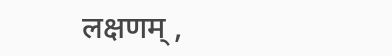लक्षणम् ,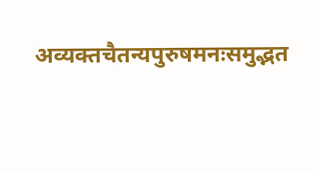अव्यक्तचैतन्यपुरुषमनःसमुद्भत